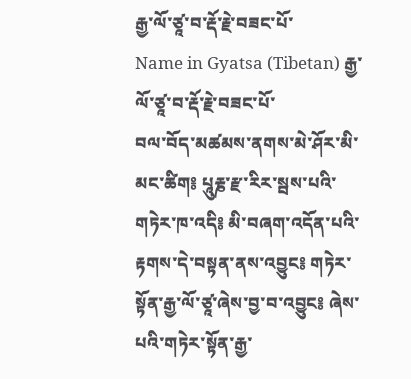རྒྱ་ལོ་ཙཱ་བ་རྡོ་རྗེ་བཟང་པོ་
Name in Gyatsa (Tibetan) རྒྱ་ལོ་ཙཱ་བ་རྡོ་རྗེ་བཟང་པོ་
བལ་བོད་མཚམས་ནགས་མེ་ཤོར་མི་མང་ཚིག༔ པཱུརྞ་རྫ་རིར་སྦས་པའི་གཏེར་ཁ་འདི༔ མི་བཞག་འདོན་པའི་རྟགས་དེ་བསྟན་ནས་འབྱུང༔ གཏེར་སྟོན་རྒྱ་ལོ་ཙཱ་ཞེས་བྱ་བ་འབྱུང༔ ཞེས་པའི་གཏེར་སྟོན་རྒྱ་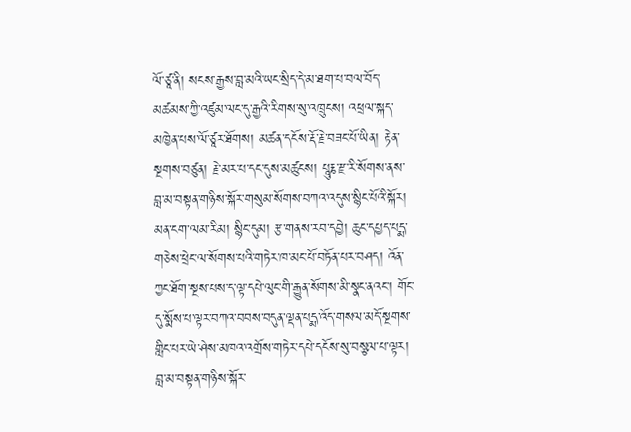ལོ་ཙཱ་ནི། སངས་རྒྱས་བླ་མའི་ཡང་སྲིད་དེ་མ་ཐག་པ་བལ་བོད་མཚམས་ཀྱི་འཛུམ་ལང་དུ་རྒྱའི་རིགས་སུ་འཁྲུངས། འཕྲལ་སྐད་མཁྱེན་པས་ལོ་ཙཱར་ཐོགས། མཚན་དངོས་རྡོ་རྗེ་བཟང་པོ་ཡིན། རྟེན་སྔགས་བཙུན། རྗེ་མར་པ་དང་དུས་མཚུངས། པཱུརྞ་རྫ་རི་སོགས་ནས་བླ་མ་བསྟན་གཉིས་སྐོར་གསུམ་སོགས་བཀའ་འདུས་སྙིང་པོའི་སྐོར། མན་ངག་ལམ་རིམ། སྙིང་དུམ། རྩ་གནས་རབ་དབྱེ། ཆུང་དཔྱད་པདྨ་གཅེས་ཕྲེང་ལ་སོགས་པའི་གཏེར་ཁ་མང་པོ་བཏོན་པར་བཤད། འོན་ཀྱང་ཐོག་སྔས་པས་ད་ལྟ་དཔེ་ལུང་གི་རྒྱུན་སོགས་མི་སྣང་ནའང་། གོང་དུ་སྨོས་པ་ལྟར་བཀའ་བབས་བདུན་ལྡན་པདྨ་འོད་གསལ་མདོ་སྔགས་གླིང་པར་ཡེ་ཤེས་མཁའ་འགྲོས་གཏེར་དཔེ་དངོས་སུ་བསྩལ་པ་ལྟར། བླ་མ་བསྟན་གཉིས་སྐོར་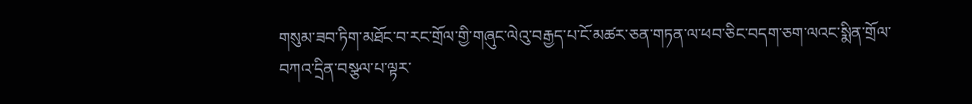གསུམ་ཟབ་ཏིག་མཐོང་བ་རང་གྲོལ་གྱི་གཞུང་ལེའུ་བརྒྱད་པ་ངོ་མཚར་ཅན་གཏན་ལ་ཕབ་ཅིང་བདག་ཅག་ལའང་སྨིན་གྲོལ་བཀའ་དྲིན་བསྩལ་པ་ལྟར་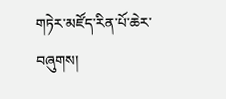གཏེར་མཛོད་རིན་པོ་ཆེར་བཞུགས།